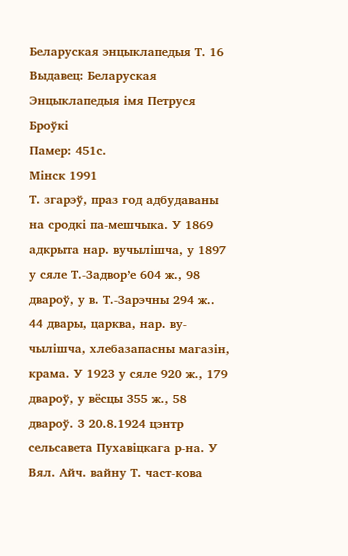Беларуская энцыклапедыя Т. 16
Выдавец: Беларуская Энцыклапедыя імя Петруся Броўкі
Памер: 451с.
Мінск 1991
Т. згарэў, праз год адбудаваны на сродкі па-мешчыка. У 1869 адкрыта нар. вучылішча, у 1897 у сяле Т.-Задвор’е 604 ж., 98 двароў, у в. Т.-Зарэчны 294 ж.. 44 двары, царква, нар. ву-чылішча, хлебазапасны магазін, крама. У 1923 у сяле 920 ж., 179 двароў, у вёсцы 355 ж., 58 двароў. 3 20.8.1924 цэнтр сельсавета Пухавіцкага р-на. У Вял. Айч. вайну Т. част-кова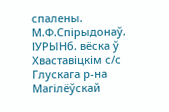спалены. М.Ф.Спірыдонаў.
ІУРЫНб. вёска ў Хваставіцкім с/с Глускага р-на Магілёўскай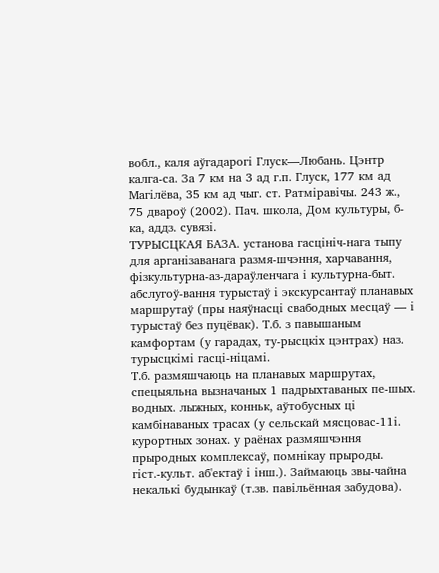вобл., каля аўгадарогі Глуск—Любань. Цэнтр калга-са. За 7 км на 3 ад г.п. Глуск, 177 км ад Магілёва, 35 км ад чыг. ст. Ратміравічы. 243 ж., 75 двароў (2002). Пач. школа, Дом культуры, б-ка, аддз. сувязі.
ТУРЫСЦКАЯ БАЗА. установа гасцініч-нага тыпу для арганізаванага размя-шчэння, харчавання, фізкультурна-аз-дараўленчага і культурна-быт. абслугоў-вання турыстаў і экскурсантаў планавых маршрутаў (пры наяўнасці свабодных месцаў — і турыстаў без пуцёвак). Т.б. з павышаным камфортам (у гарадах, ту-рысцкіх цэнтрах) наз. турысцкімі гасці-ніцамі.
Т.б. размяшчаюць на планавых маршрутах, спецыяльна вызначаных 1 падрыхтаваных пе-шых. водных. лыжных, конньк, аўтобусных ці камбінаваных трасах (у сельскай мясцовас-11і. курортных зонах. у раёнах размяшчэння прыродных комплексаў, помнікау прыроды. гіст.-культ. аб'ектаў і інш.). Займаюць звы-чайна некалькі будынкаў (т.зв. павільённая забудова).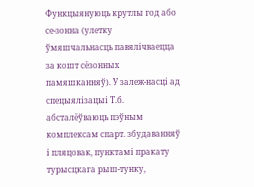Функцыянуюць крутлы год або се-зонна (улетку ўмяшчальнасць павялічваецца за кошт сёзонных памяшканняў). У залеж-насці ад спецыялізацыі Т.б. абсталёўваюць пэўным комплексам спарт. збудаванняў і пляцовак, пунктамі пракату турысцкага рыш-тунку,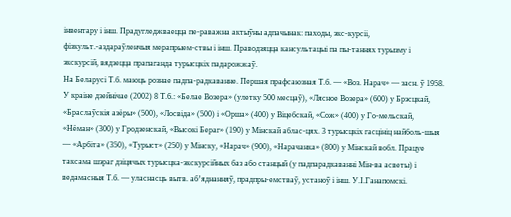інвентару і інш. Прадугледжваецца пе-раважна актыўны адпачынак: паходы, экс-курсіі, фізкульт.-аздараўленчыя мерапрыем-ствы і інш. Праводзяцца кансультацыі па пы-таннях турызму і экскурсій, вядзецца прапаганда турысцкіх падарожжаў.
На Беларусі Т.б. маюць рознае падпа-радкаванне. Першая прафсаюзная Т.б. — «Воз. Нарач» — засн. ў 1958. У краіне дзейнічае (2002) 8 Т.6.: «Белае Возера» (улетку 500 месцаў), «Лясное Возера» (600) у Брэсцкай, «Браслаўскія азёры» (500), «Лосвіда» (500) і «Орша» (400) у Віцебскай, «Сож» (400) у Го-мельскай, «Нёман» (300) у Гродзенскай, «Высокі Бераг» (190) у Мінскай аблас-цях. 3 турысцкіх гасцініц найболь-шыя — «Арбіта» (350), «Турыст» (250) у Мінску, «Нарач» (900), «Нарачанка» (800) у Мінскай вобл. Працуе таксама шэраг дзіцячых турысцка-экскурсійных баз або станцый (у падпарадкаванні Мін-ва асветы) і ведамасныя Т.б. — уласнасць вытв. аб’яднанняў, прадпры-емстваў, устаноў і інш. У.І.Ганапомскі.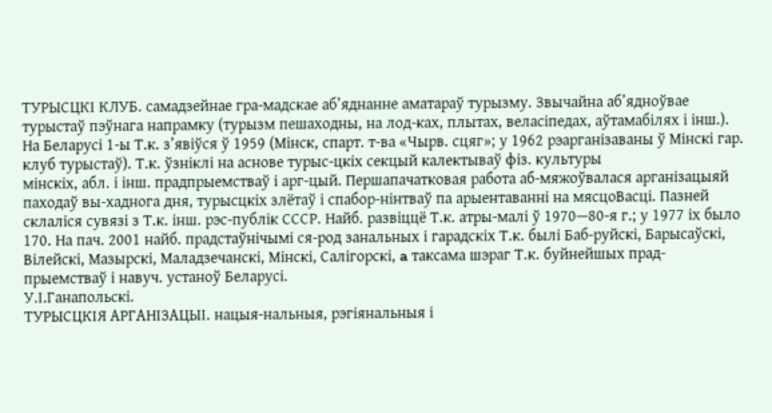ТУРЫСЦКІ КЛУБ. самадзейнае гра-мадскае аб’яднанне аматараў турызму. Звычайна аб’ядноўвае турыстаў пэўнага напрамку (турызм пешаходны, на лод-ках, плытах, веласіпедах, аўтамабілях і інш.). На Беларусі 1-ы Т.к. з’явіўся ў 1959 (Мінск, спарт. т-ва «Чырв. сцяг»; у 1962 рэарганізаваны ў Мінскі гар. клуб турыстаў). Т.к. ўзніклі на аснове турыс-цкіх секцый калектываў фіз. культуры
мінскіх, абл. і інш. прадпрыемстваў і арг-цый. Першапачатковая работа аб-мяжоўвалася арганізацыяй паходаў вы-хаднога дня, турысцкіх злётаў і спабор-нінтваў па арыентаванні на мясцоВасці. Пазней склаліся сувязі з Т.к. інш. рэс-публік СССР. Найб. развіццё Т.к. атры-малі ў 1970—80-я г.; у 1977 іх было 170. На пач. 2001 найб. прадстаўнічымі ся-род занальных і гарадскіх Т.к. былі Баб-руйскі, Барысаўскі, Вілейскі, Мазырскі, Маладзечанскі, Мінскі, Салігорскі, a таксама шэраг Т.к. буйнейшых прад-прыемстваў і навуч. устаноў Беларусі.
У.І.Ганапольскі.
ТУРЫСЦКІЯ АРГАНІЗАЦЫІ. нацыя-нальныя, рэгіянальныя і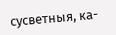сусветныя, ка-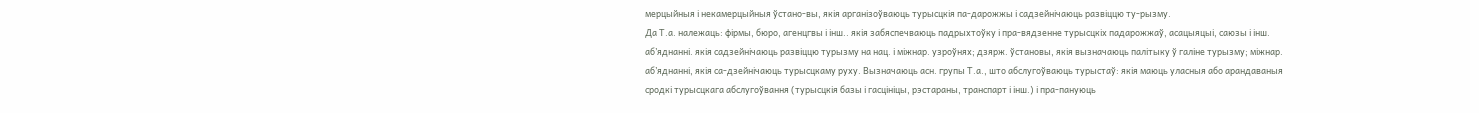мерцыйныя і некамерцыйныя ўстано-вы, якія арганізоўваюць турысцкія па-дарожжы і садзейнічаюць развіццю ту-рызму.
Да Т.а. належаць: фірмы, бюро, агенцгвы і інш.. якія забяспечваюць падрыхтоўку і пра-вядзенне турысцкіх падарожжаў, асацыяцыі, саюзы і інш. аб’яднанні. якія садзейнічаюць развіццю турызму на нац. і міжнар. узроўнях; дзярж. ўстановы, якія вызначаюць палітыку ў галіне турызму; міжнар. аб’яднанні, якія са-дзейнічаюць турысцкаму руху. Вызначаюць асн. групы Т.а., што абслугоўваюць турыстаў: якія маюць уласныя або арандаваныя сродкі турысцкага абслугоўвання (турысцкія базы і гасцініцы, рэстараны, транспарт і інш.) і пра-пануюць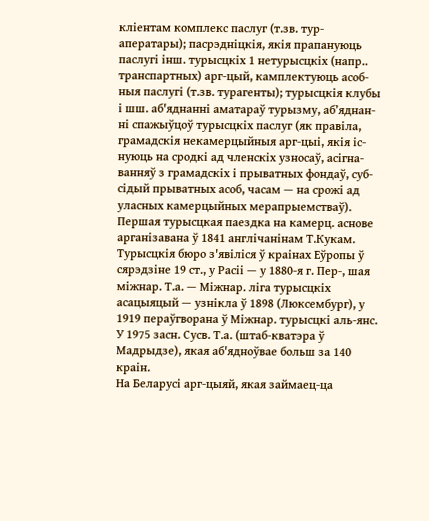кліентам комплекс паслуг (т.зв. тур-аператары); пасрэдніцкія, якія прапануюць паслугі інш. турысцкіх 1 нетурысцкіх (напр.. транспартных) арг-цый, камплектуюць асоб-ныя паслугі (т.зв. турагенты); турысцкія клубы і шш. аб'яднанні аматараў турызму, аб’яднан-ні спажыўцоў турысцкіх паслуг (як правіла, грамадскія некамерцыйныя арг-цыі, якія іс-нуюць на сродкі ад членскіх узносаў, асігна-ванняў з грамадскіх і прыватных фондаў, суб-сідый прыватных асоб, часам — на срожі ад уласных камерцыйных мерапрыемстваў). Першая турысцкая паездка на камерц. аснове арганізавана ў 1841 англічанінам Т.Кукам. Турысцкія бюро з'явіліся ў краінах Еўропы ў сярэдзіне 19 ст., у Расіі — у 1880-я г. Пер-, шая міжнар. Т.а. — Міжнар. ліга турысцкіх асацыяцый — узнікла ў 1898 (Люксембург), у 1919 пераўгворана ў Міжнар. турысцкі аль-янс. У 1975 засн. Сусв. Т.а. (штаб-кватэра ў Мадрыдзе), якая аб'ядноўвае больш за 140 краін.
На Беларусі арг-цыяй, якая займаец-ца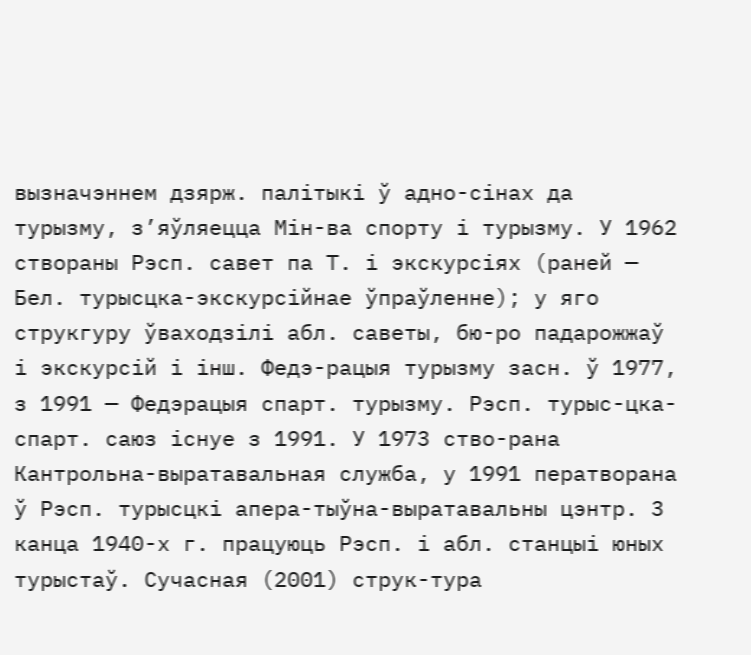вызначэннем дзярж. палітыкі ў адно-сінах да турызму, з’яўляецца Мін-ва спорту і турызму. У 1962 створаны Рэсп. савет па Т. і экскурсіях (раней — Бел. турысцка-экскурсійнае ўпраўленне); у яго струкгуру ўваходзілі абл. саветы, бю-ро падарожжаў і экскурсій і інш. Федэ-рацыя турызму засн. ў 1977, з 1991 — Федэрацыя спарт. турызму. Рэсп. турыс-цка-спарт. саюз існуе з 1991. У 1973 ство-рана Кантрольна-выратавальная служба, у 1991 ператворана ў Рэсп. турысцкі апера-тыўна-выратавальны цэнтр. 3 канца 1940-х г. працуюць Рэсп. і абл. станцыі юных турыстаў. Сучасная (2001) струк-тура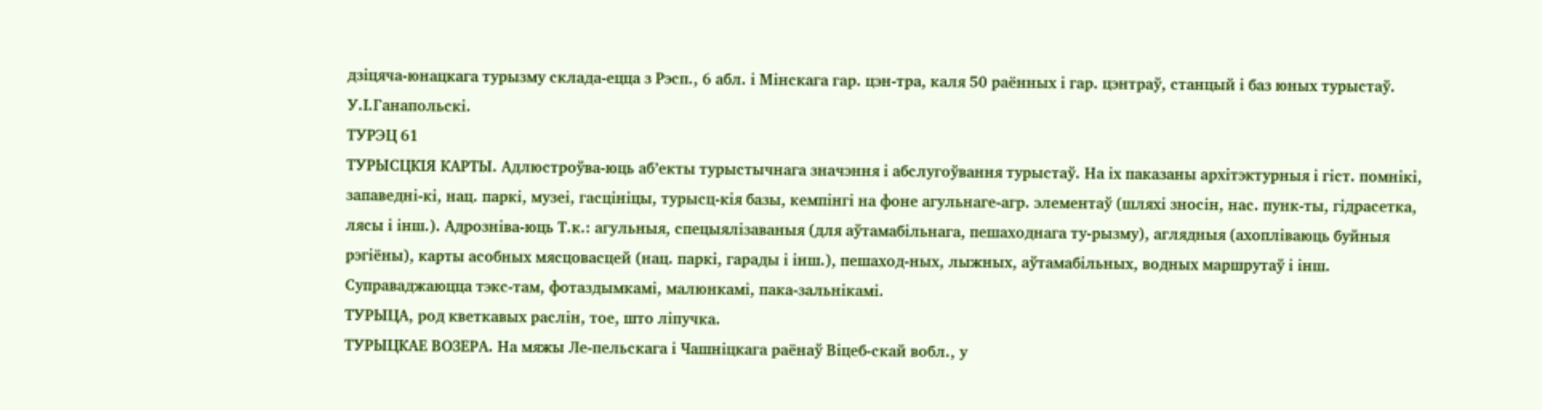дзіцяча-юнацкага турызму склада-ецца з Рэсп., 6 абл. і Мінскага гар. цэн-тра, каля 50 раённых і гар. цэнтраў, станцый і баз юных турыстаў.
У.І.Ганапольскі.
ТУРЭЦ 61
ТУРЫСЦКІЯ КАРТЫ. Адлюстроўва-юць аб’екты турыстычнага значэння і абслугоўвання турыстаў. На іх паказаны архітэктурныя і гіст. помнікі, запаведні-кі, нац. паркі, музеі, гасцініцы, турысц-кія базы, кемпінгі на фоне агульнаге-агр. элементаў (шляхі зносін, нас. пунк-ты, гідрасетка, лясы і інш.). Адрозніва-юць Т.к.: агульныя, спецыялізаваныя (для аўтамабільнага, пешаходнага ту-рызму), аглядныя (ахопліваюць буйныя рэгіёны), карты асобных мясцовасцей (нац. паркі, гарады і інш.), пешаход-ных, лыжных, аўтамабільных, водных маршрутаў і інш. Суправаджаюцца тэкс-там, фотаздымкамі, малюнкамі, пака-зальнікамі.
ТУРЫЦА, род кветкавых раслін, тое, што ліпучка.
ТУРЫЦКАЕ ВОЗЕРА. На мяжы Ле-пельскага і Чашніцкага раёнаў Віцеб-скай вобл., у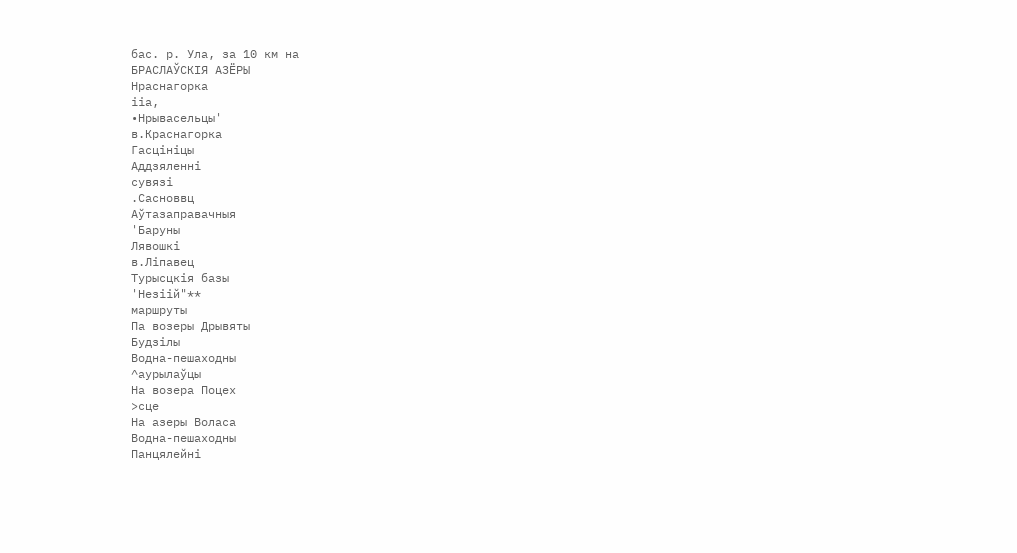бас. р. Ула, за 10 км на
БРАСЛАЎСКІЯ АЗЁРЫ
Нраснагорка
ііа,
•Нрывасельцы'
в.Краснагорка
Гасцініцы
Аддзяленні
сувязі
.Сасноввц
Аўтазаправачныя
'Баруны
Лявошкі
в.Ліпавец
Турысцкія базы
'Незіій"**
маршруты
Па возеры Дрывяты
Будзілы
Водна-пешаходны
^аурылаўцы
На возера Поцех
>сце
На азеры Воласа
Водна-пешаходны
Панцялейні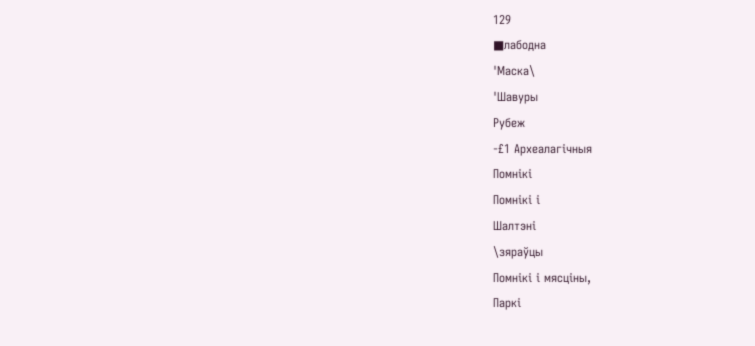129
■лабодна
'Маска\
'Шавуры
Рубеж
-£1 Археалагічныя
Помнікі
Помнікі і
Шалтэні
\зяраўцы
Помнікі і мясціны,
Паркі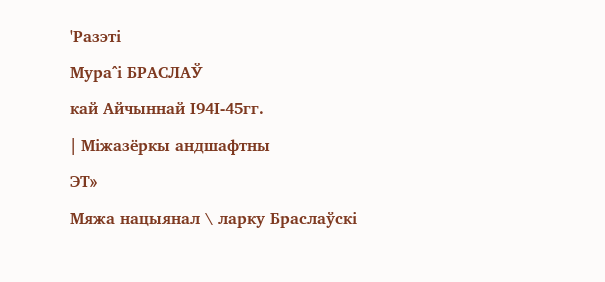'Разэті
Мура^і БРАСЛАЎ
кай Айчыннай І94І-45гг.
| Міжазёркы андшафтны
ЭТ»
Мяжа нацыянал \ ларку Браслаўскі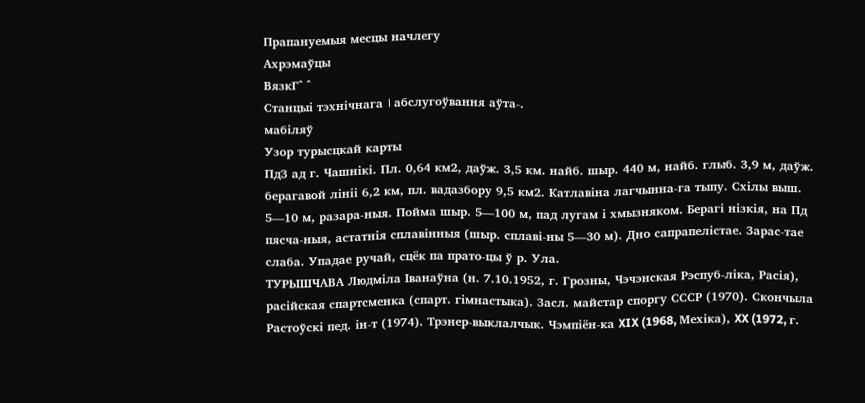Прапануемыя месцы начлегу
Ахрэмаўцы
ВязкГ^ ^
Станцыі тэхнічнага । абслугоўвання аўта-.
мабіляў
Узор турысцкай карты
ПдЗ ад г. Чашнікі. Пл. 0,64 км2, даўж. 3,5 км. найб. шыр. 440 м, найб. глыб. 3,9 м, даўж. берагавой лініі 6,2 км, пл. вадазбору 9,5 км2. Катлавіна лагчынна-га тыпу. Схілы выш. 5—10 м, разара-ныя. Пойма шыр. 5—100 м, пад лугам і хмызняком. Берагі нізкія, на Пд пясча-ныя, астатнія сплавінныя (шыр. сплаві-ны 5—30 м). Дно сапрапелістае. Зарас-тае слаба. Упадае ручай, сцёк па прато-цы ў р. Ула.
ТУРЬІШЧАВА Людміла Іванаўна (н. 7.10.1952, г. Грозны, Чэчэнская Рэспуб-ліка, Расія), расійская спартсменка (спарт. гімнастыка). Засл. майстар споргу СССР (1970). Скончыла Растоўскі пед. ін-т (1974). Трэнер-выклалчык. Чэмпіён-ка XIX (1968, Мехіка), XX (1972, г.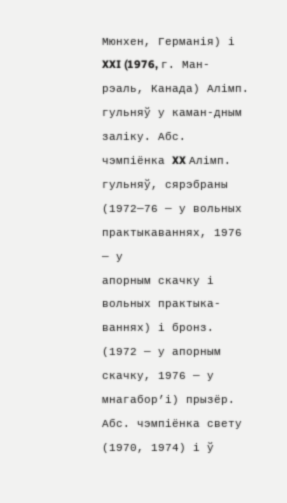Мюнхен, Германія) і XXI (1976, г. Ман-рэаль, Канада) Алімп. гульняў у каман-дным заліку. Абс. чэмпіёнка XX Алімп. гульняў, сярэбраны (1972—76 — у вольных практыкаваннях, 1976 — у
апорным скачку і вольных практыка-ваннях) і бронз. (1972 — у апорным скачку, 1976 — у мнагабор’і) прызёр. Абс. чэмпіёнка свету (1970, 1974) і ў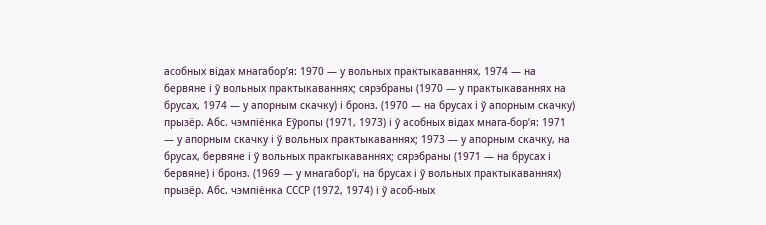асобных відах мнагабор’я: 1970 — у вольных практыкаваннях, 1974 — на бервяне і ў вольных практыкаваннях; сярэбраны (1970 — у практыкаваннях на брусах, 1974 — у апорным скачку) і бронз. (1970 — на брусах і ў апорным скачку) прызёр. Абс. чэмпіёнка Еўропы (1971, 1973) і ў асобных відах мнага-бор’я: 1971 — у апорным скачку і ў вольных практыкаваннях; 1973 — у апорным скачку, на брусах, бервяне і ў вольных пракгыкаваннях; сярэбраны (1971 — на брусах і бервяне) і бронз. (1969 — у мнагабор’і, на брусах і ў вольных практыкаваннях) прызёр. Абс. чэмпіёнка СССР (1972, 1974) і ў асоб-ных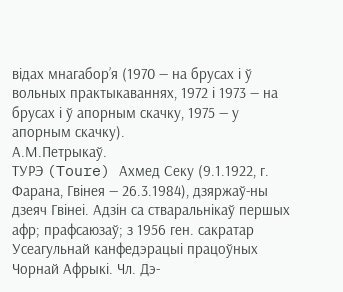відах мнагабор’я (1970 — на брусах і ў вольных практыкаваннях, 1972 і 1973 — на брусах і ў апорным скачку, 1975 — у апорным скачку).
А.М.Петрыкаў.
ТУРЭ (Toure) Ахмед Секу (9.1.1922, г. Фарана, Гвінея — 26.3.1984), дзяржаў-ны дзеяч Гвінеі. Адзін са стваральнікаў першых афр; прафсаюзаў; з 1956 ген. сакратар Усеагульнай канфедэрацыі працоўных Чорнай Афрыкі. Чл. Дэ-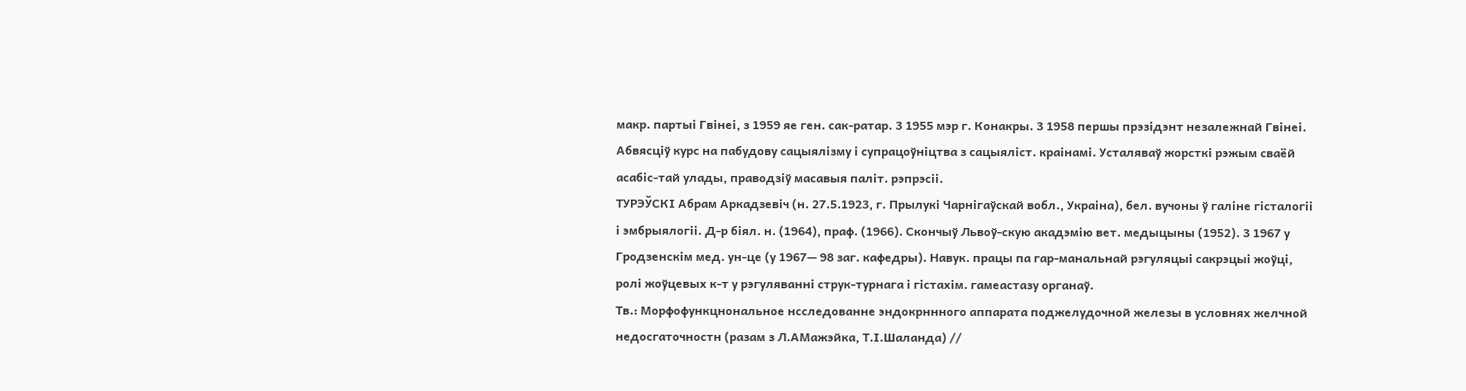макр. партыі Гвінеі, з 1959 яе ген. сак-ратар. 3 1955 мэр г. Конакры. 3 1958 першы прэзідэнт незалежнай Гвінеі. Абвясціў курс на пабудову сацыялізму і супрацоўніцтва з сацыяліст. краінамі. Усталяваў жорсткі рэжым сваёй асабіс-тай улады, праводзіў масавыя паліт. рэпрэсіі.
ТУРЭЎСКІ Абрам Аркадзевіч (н. 27.5.1923, г. Прылукі Чарнігаўскай вобл., Украіна), бел. вучоны ў галіне гісталогіі і эмбрыялогіі. Д-р біял. н. (1964), праф. (1966). Скончыў Львоў-скую акадэмію вет. медыцыны (1952). 3 1967 у Гродзенскім мед. ун-це (у 1967— 98 заг. кафедры). Навук. працы па гар-манальнай рэгуляцыі сакрэцыі жоўці, ролі жоўцевых к-т у рэгуляванні струк-турнага і гістахім. гамеастазу органаў.
Тв.: Морфофункцнональное нсследованне эндокрннного аппарата поджелудочной железы в условнях желчной недосгаточностн (разам з Л.АМажэйка, Т.І.Шаланда) //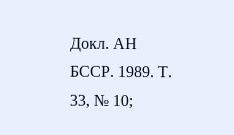Докл. АН БССР. 1989. Т. 33, № 10;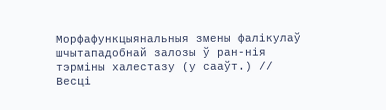Морфафункцыянальныя змены фалікулаў шчытападобнай залозы ў ран-нія тэрміны халестазу (у сааўт.) // Весці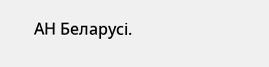АН Беларусі.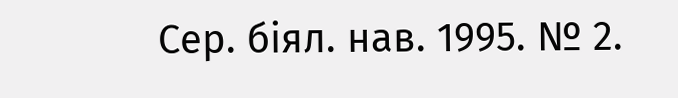Сер. біял. нав. 1995. № 2.